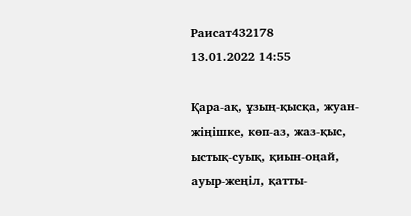Раисат432178
13.01.2022 14:55

Қара-ақ, ұзың-қысқа, жуан-жіңішке, көп-аз, жаз-қыс, ыстық-суық, қиын-оңай, ауыр-жеңіл, қатты-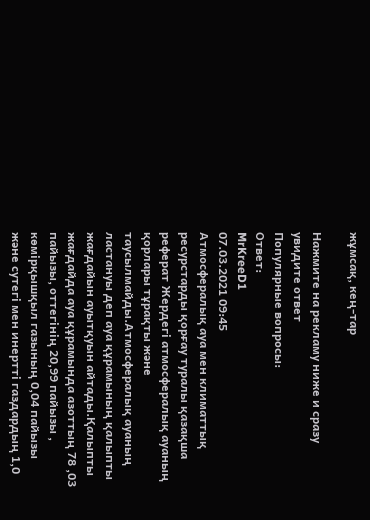жұмсақ, кең-тар

Нажмите на рекламу ниже и сразу увидите ответ
Популярные вопросы:
Ответ:
MrKreeD1
07.03.2021 09:45
Атмосфералық ауа мен климаттық ресурстарды қорғау туралы қазақша реферат Жердегі атмосфералық ауаның қорлары тұрақты және таусылмайды.Атмосфералық ауаның ластануы деп ауа құрамының қалыпты жағдайын ауытқуын айтады.Қалыпты жағдайда ауа құрамында азоттың 78 ,03 пайызы, оттегінің 20,99 пайызы , көмірқышқыл газының 0,04 пайызы және сутегі мен инертті газдардың 1,0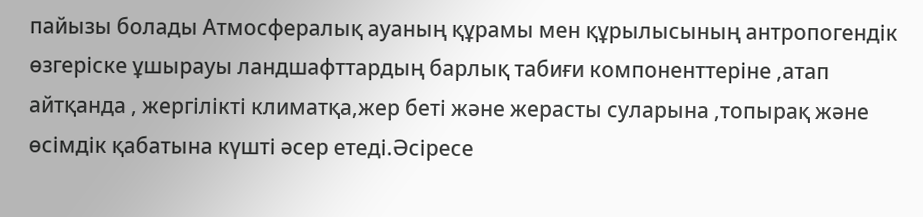пайызы болады Атмосфералық ауаның құрамы мен құрылысының антропогендік өзгеріске ұшырауы ландшафттардың барлық табиғи компоненттеріне ,атап айтқанда , жергілікті климатқа,жер беті және жерасты суларына ,топырақ және өсімдік қабатына күшті әсер етеді.Әсіресе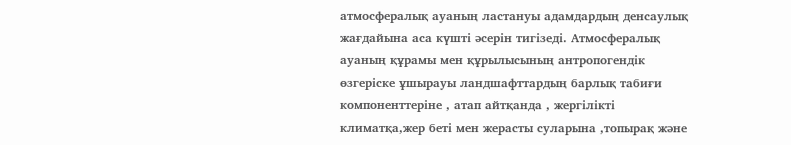атмосфералық ауаның ластануы адамдардың денсаулық жағдайына аса күшті әсерін тигізеді. Атмосфералық ауаның құрамы мен құрылысының антропогендік өзгеріске ұшырауы ландшафттардың барлық табиғи компоненттеріне , атап айтқанда , жергілікті климатқа,жер беті мен жерасты суларына ,топырақ және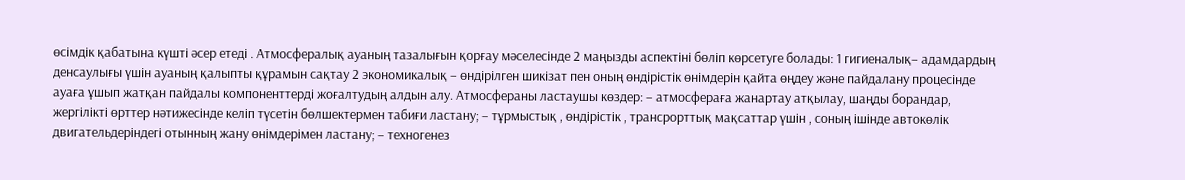өсімдік қабатына күшті әсер етеді . Атмосфералық ауаның тазалығын қорғау мәселесінде 2 маңызды аспектіні бөліп көрсетуге болады: 1 гигиеналық– адамдардың денсаулығы үшін ауаның қалыпты құрамын сақтау 2 экономикалық – өндірілген шикізат пен оның өндірістік өнімдерін қайта өңдеу және пайдалану процесінде ауаға ұшып жатқан пайдалы компоненттерді жоғалтудың алдын алу. Атмосфераны ластаушы көздер: – атмосфераға жанартау атқылау, шаңды борандар, жергілікті өрттер нәтижесінде келіп түсетін бөлшектермен табиғи ластану; – тұрмыстық , өндірістік , трансрорттық мақсаттар үшін , соның ішінде автокөлік двигательдеріндегі отынның жану өнімдерімен ластану; – техногенез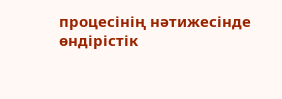процесінің нәтижесінде өндірістік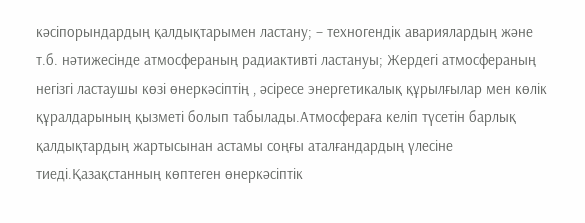кәсіпорындардың қалдықтарымен ластану; – техногендік авариялардың және т.б. нәтижесінде атмосфераның радиактивті ластануы; Жердегі атмосфераның негізгі ластаушы көзі өнеркәсіптің , әсіресе энергетикалық құрылғылар мен көлік құралдарының қызметі болып табылады.Атмосфераға келіп түсетін барлық қалдықтардың жартысынан астамы соңғы аталғандардың үлесіне тиеді.Қазақстанның көптеген өнеркәсіптік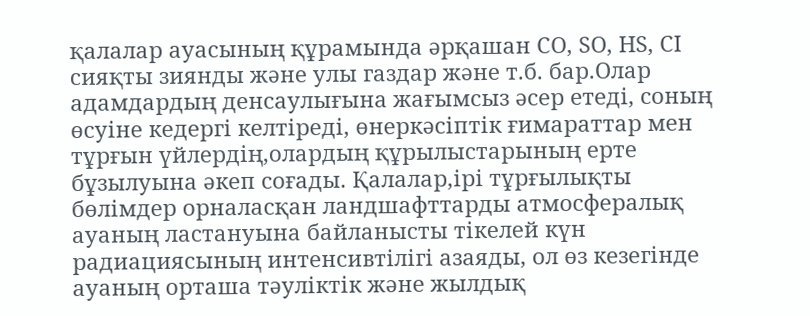қалалар ауасының құрамында әрқашан CO, SO, HS, CI сияқты зиянды және улы газдар және т.б. бар.Олар адамдардың денсаулығына жағымсыз әсер етеді, соның өсуіне кедергі келтіреді, өнеркәсіптік ғимараттар мен тұрғын үйлердің,олардың құрылыстарының ерте бұзылуына әкеп соғады. Қалалар,ірі тұрғылықты бөлімдер орналасқан ландшафттарды атмосфералық ауаның ластануына байланысты тікелей күн радиациясының интенсивтілігі азаяды, ол өз кезегінде ауаның орташа тәуліктік және жылдық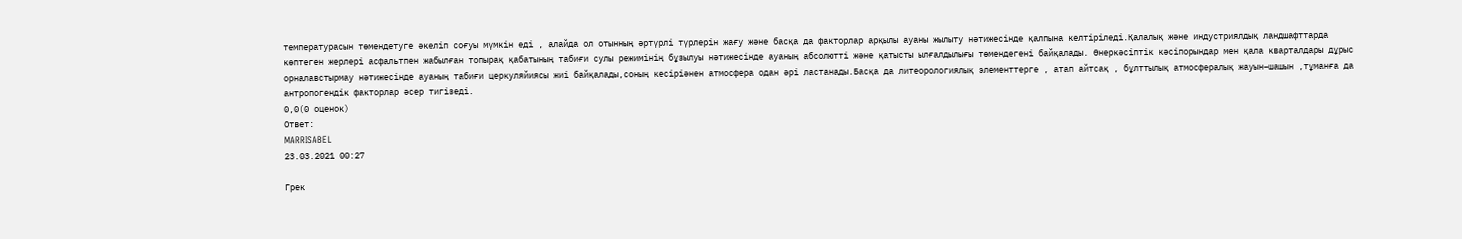температурасын төмендетуге әкеліп соғуы мүмкін еді , алайда ол отынның әртүрлі түрлерін жағу және басқа да факторлар арқылы ауаны жылыту нәтижесінде қалпына келтіріледі.Қалалық және индустриялдық ландшафттарда көптеген жерлері асфальтпен жабылған топырақ қабатының табиғи сулы режимінің бұзылуы нәтижесінде ауаның абсолютті және қатысты ылғалдылығы төмендегені байқалады. Өнеркәсіптік кәсіпорындар мен қала кварталдары дұрыс орналавстырмау нәтижесінде ауаның табиғи церкуляйиясы жиі байқалады,соның кесіріәнен атмосфера одан әрі ластанады.Басқа да литеорологиялық элементтерге , атап айтсақ , бұлттылық атмосфералық жауын–шашын ,тұманға да антропогендік факторлар әсер тигізеді.
0,0(0 оценок)
Ответ:
MARRISABEL
23.03.2021 00:27

Грек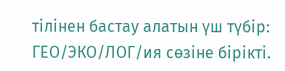тілінен бастау алатын үш түбір: ГЕО/ЭКО/ЛОГ/ия сөзіне бірікті.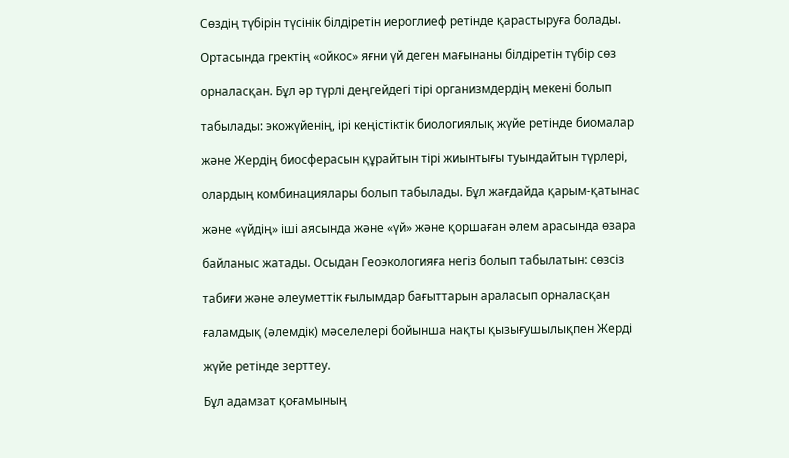Сөздің түбірін түсінік білдіретін иероглиеф ретінде қарастыруға болады.

Ортасында гректің «ойкос» яғни үй деген мағынаны білдіретін түбір сөз

орналасқан. Бұл әр түрлі деңгейдегі тірі организмдердің мекені болып

табылады: экожүйенің, ірі кеңістіктік биологиялық жүйе ретінде биомалар

және Жердің биосферасын құрайтын тірі жиынтығы туындайтын түрлері,

олардың комбинациялары болып табылады. Бұл жағдайда қарым-қатынас

және «үйдің» іші аясында және «үй» және қоршаған әлем арасында өзара

байланыс жатады. Осыдан Геоэкологияға негіз болып табылатын: сөзсіз

табиғи және әлеуметтік ғылымдар бағыттарын араласып орналасқан

ғаламдық (әлемдік) мәселелері бойынша нақты қызығушылықпен Жерді

жүйе ретінде зерттеу.

Бұл адамзат қоғамының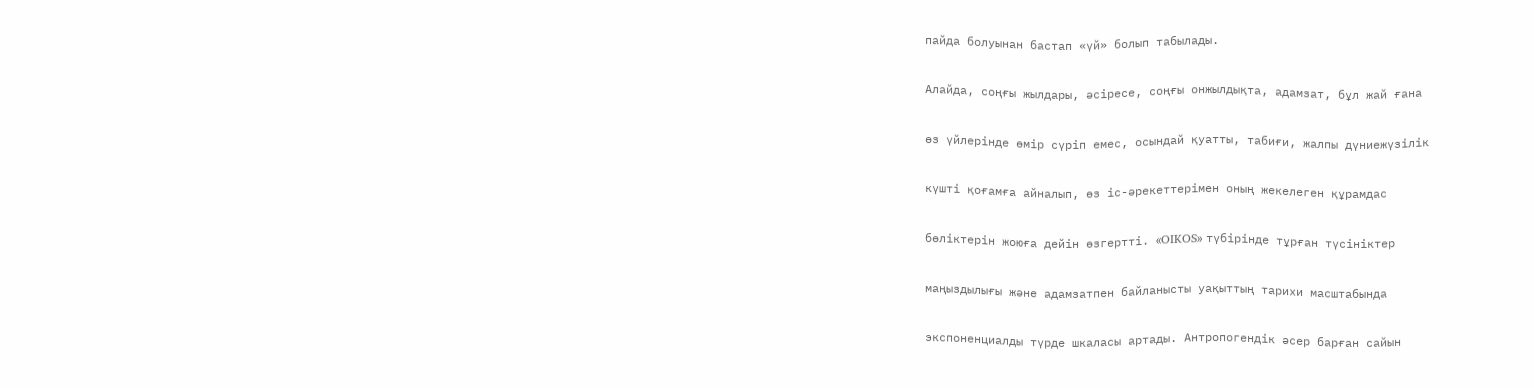пайда болуынан бастап «үй» болып табылады.

Алайда, соңғы жылдары, әсіресе, соңғы онжылдықта, адамзат, бұл жай ғана

өз үйлерінде өмір сүріп емес, осындай қуатты, табиғи, жалпы дүниежүзілік

күшті қоғамға айналып, өз іс-әрекеттерімен оның жекелеген құрамдас

бөліктерін жоюға дейін өзгертті. «OIKOS» түбірінде тұрған түсініктер

маңыздылығы және адамзатпен байланысты уақыттың тарихи масштабында

экспоненциалды түрде шкаласы артады. Антропогендік әсер барған сайын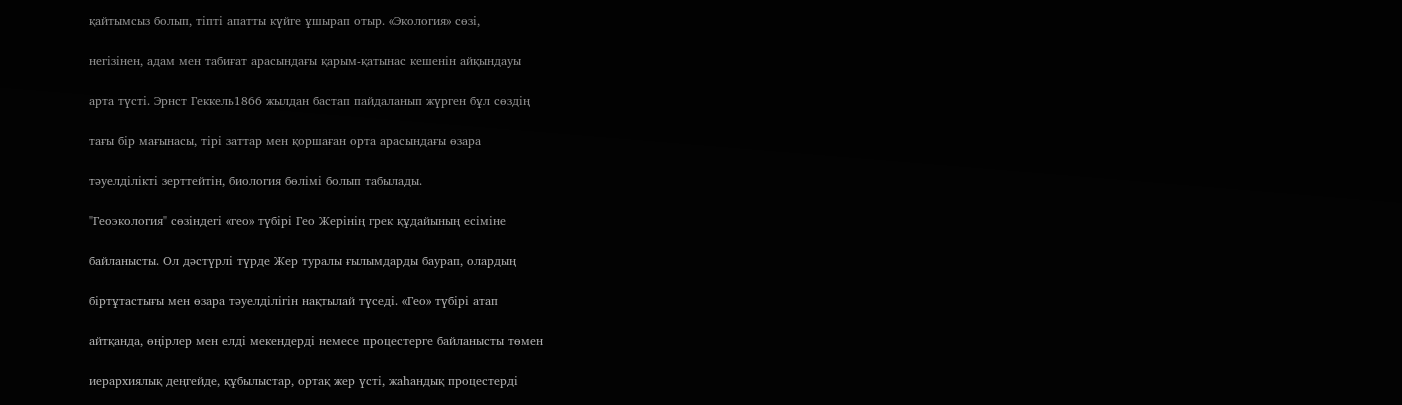қайтымсыз болып, тіпті апатты күйге ұшырап отыр. «Экология» сөзі,

негізінен, адам мен табиғат арасындағы қарым-қатынас кешенін айқындауы

арта түсті. Эрнст Геккель1866 жылдан бастап пайдаланып жүрген бұл сөздің

тағы бір мағынасы, тірі заттар мен қоршаған орта арасындағы өзара

тәуелділікті зерттейтін, биология бөлімі болып табылады.

"Геоэкология" сөзіндегі «гео» түбірі Гео Жерінің грек құдайының есіміне

байланысты. Ол дәстүрлі түрде Жер туралы ғылымдарды баурап, олардың

біртұтастығы мен өзара тәуелділігін нақтылай түседі. «Гео» түбірі атап

айтқанда, өңірлер мен елді мекендерді немесе процестерге байланысты төмен

иерархиялық деңгейде, құбылыстар, ортақ жер үсті, жаһандық процестерді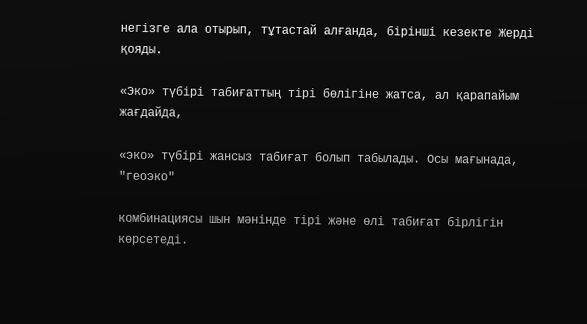негізге ала отырып, тұтастай алғанда, бірінші кезекте Жерді қояды.

«Эко» түбірі табиғаттың тірі бөлігіне жатса, ал қарапайым жағдайда,

«эко» түбірі жансыз табиғат болып табылады. Осы мағынада, "геоэко"

комбинациясы шын мәнінде тірі және өлі табиғат бірлігін көрсетеді.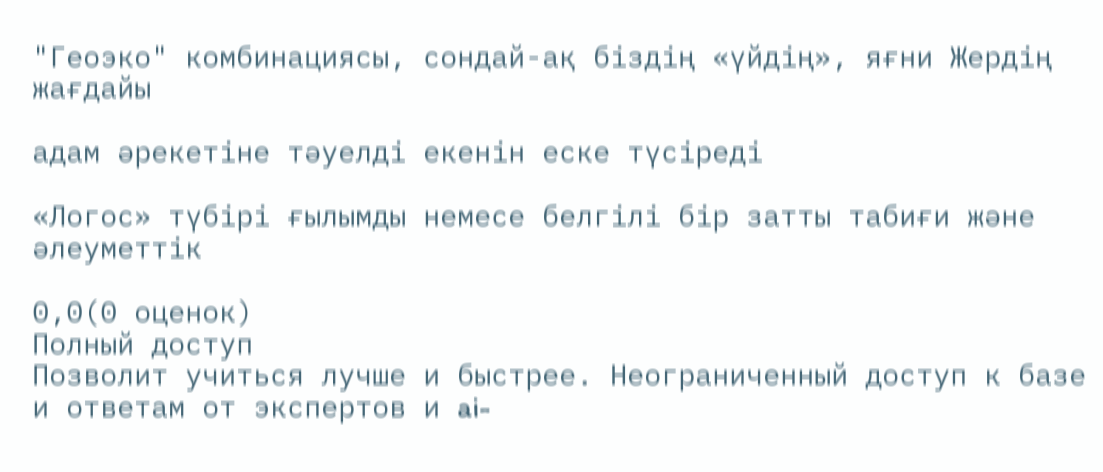"Геоэко" комбинациясы, сондай-ақ біздің «үйдің», яғни Жердің жағдайы

адам әрекетіне тәуелді екенін еске түсіреді

«Логос» түбірі ғылымды немесе белгілі бір затты табиғи және әлеуметтік

0,0(0 оценок)
Полный доступ
Позволит учиться лучше и быстрее. Неограниченный доступ к базе и ответам от экспертов и ai-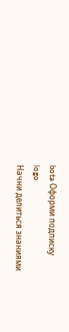bota Оформи подписку
logo
Начни делиться знаниями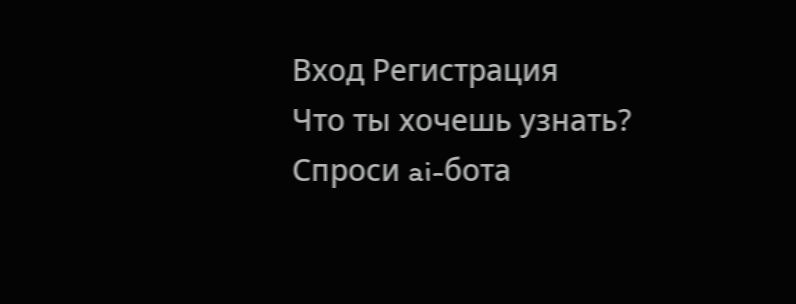Вход Регистрация
Что ты хочешь узнать?
Спроси ai-бота